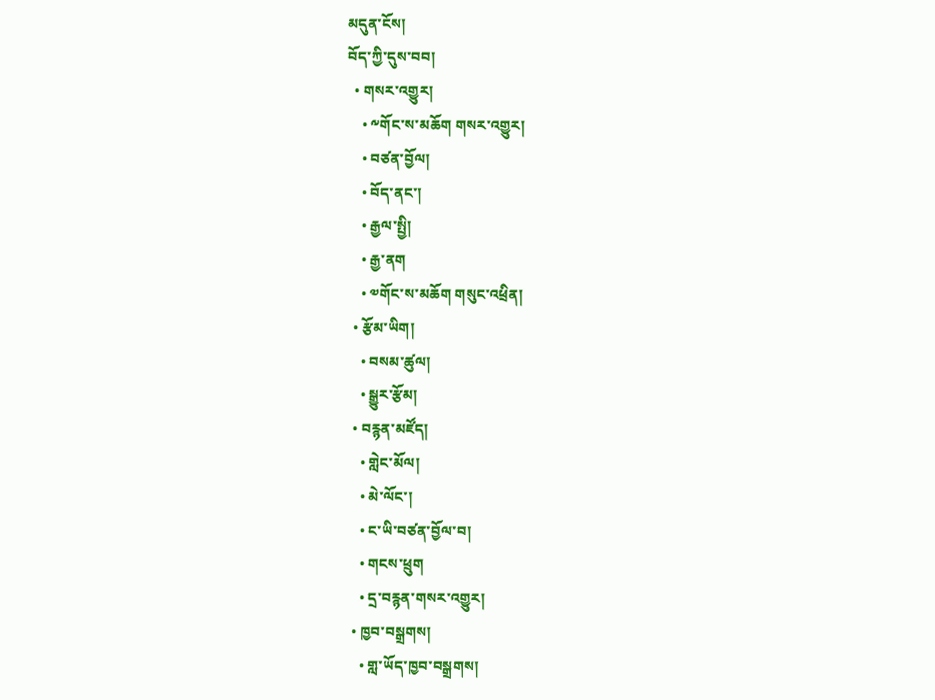མདུན་ངོས།
བོད་ཀྱི་དུས་བབ།
  • གསར་འགྱུར།
    • ༸གོང་ས་མཆོག གསར་འགྱུར།
    • བཙན་བྱོལ།
    • བོད་ནང་།
    • རྒྱལ་སྤྱི།
    • རྒྱ་ནག
    • ༧གོང་ས་མཆོག གསུང་འཕྲིན།
  • རྩོམ་ཡིག།
    • བསམ་ཚུལ།
    • སྒྱུར་རྩོམ།
  • བརྙན་མཛོད།
    • གླེང་མོལ།
    • མེ་ལོང་།
    • ང་ཡི་བཙན་བྱོལ་བ།
    • གངས་ཕྲུག
    • དྲ་བརྙན་གསར་འགྱུར།
  • ཁྱབ་བསྒྲགས།
    • གླ་ཡོད་ཁྱབ་བསྒྲགས།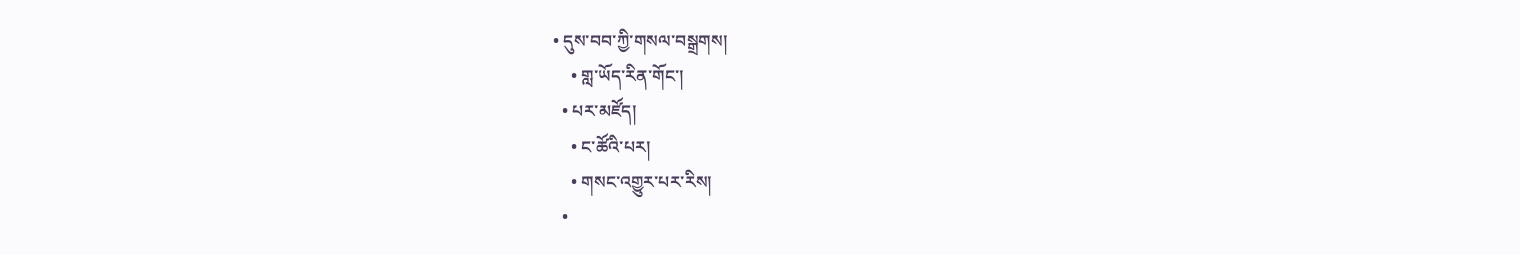• དུས་བབ་ཀྱི་གསལ་བསྒྲགས།
    • གླ་ཡོད་རིན་གོང་།
  • པར་མཛོད།
    • ང་ཚོའི་པར།
    • གསང་འགྱུར་པར་རིས།
  •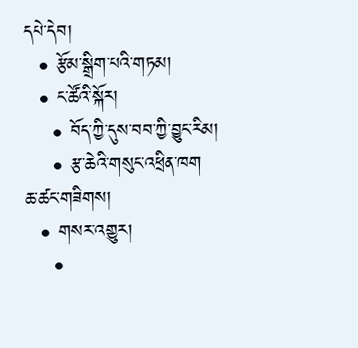དཔེ་དེབ།
  • རྩོམ་སྒྲིག་པའི་གཏམ།
  • ང་ཚོའི་སྐོར།
    • བོད་ཀྱི་དུས་བབ་ཀྱི་བྱུང་རིམ།
    • རྩ་ཆེའི་གསུང་འཕྲིན་ཁག
ཆ་ཚང་གཟིགས།
  • གསར་འགྱུར།
    •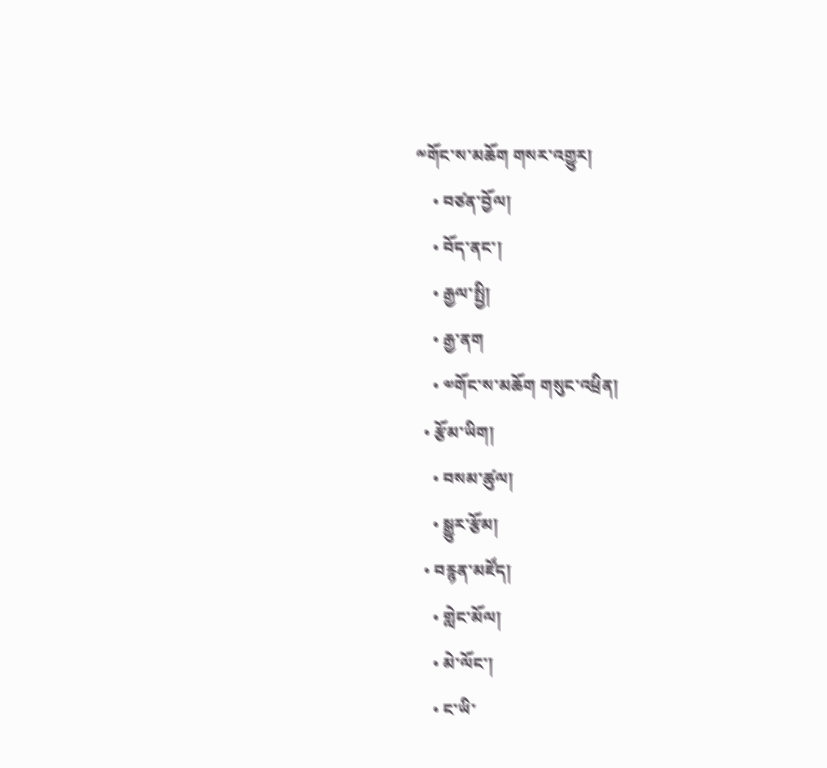༸གོང་ས་མཆོག གསར་འགྱུར།
    • བཙན་བྱོལ།
    • བོད་ནང་།
    • རྒྱལ་སྤྱི།
    • རྒྱ་ནག
    • ༧གོང་ས་མཆོག གསུང་འཕྲིན།
  • རྩོམ་ཡིག།
    • བསམ་ཚུལ།
    • སྒྱུར་རྩོམ།
  • བརྙན་མཛོད།
    • གླེང་མོལ།
    • མེ་ལོང་།
    • ང་ཡི་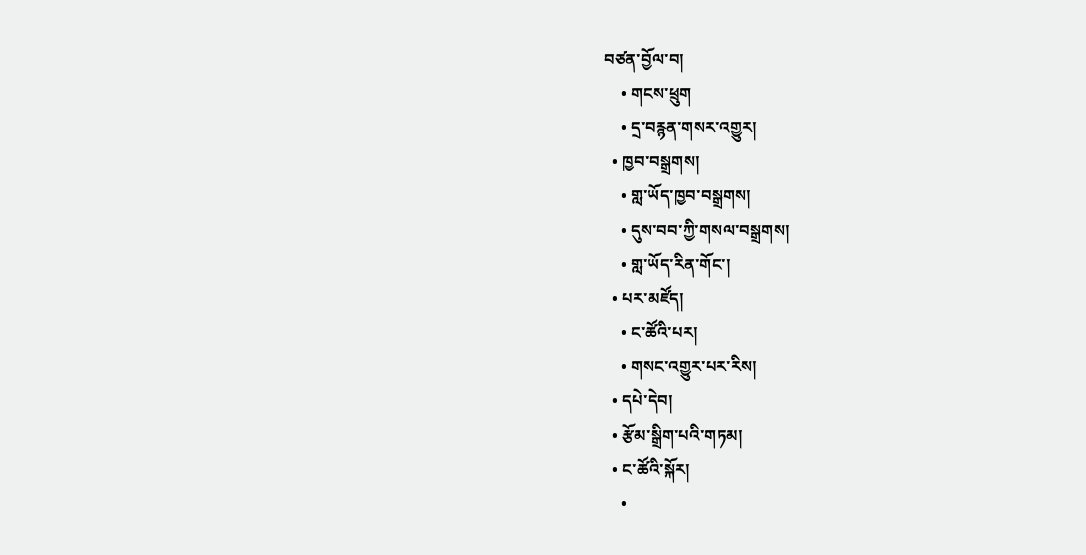བཙན་བྱོལ་བ།
    • གངས་ཕྲུག
    • དྲ་བརྙན་གསར་འགྱུར།
  • ཁྱབ་བསྒྲགས།
    • གླ་ཡོད་ཁྱབ་བསྒྲགས།
    • དུས་བབ་ཀྱི་གསལ་བསྒྲགས།
    • གླ་ཡོད་རིན་གོང་།
  • པར་མཛོད།
    • ང་ཚོའི་པར།
    • གསང་འགྱུར་པར་རིས།
  • དཔེ་དེབ།
  • རྩོམ་སྒྲིག་པའི་གཏམ།
  • ང་ཚོའི་སྐོར།
    •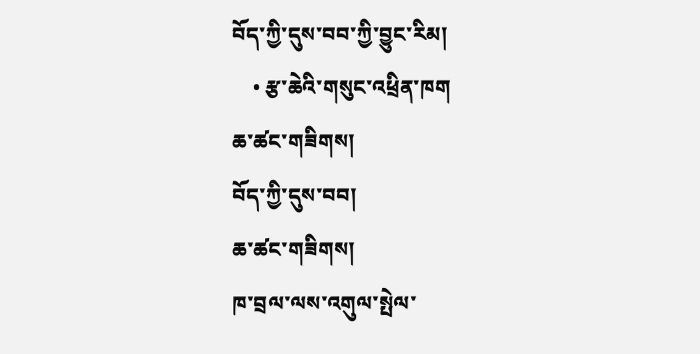བོད་ཀྱི་དུས་བབ་ཀྱི་བྱུང་རིམ།
    • རྩ་ཆེའི་གསུང་འཕྲིན་ཁག
ཆ་ཚང་གཟིགས།
བོད་ཀྱི་དུས་བབ།
ཆ་ཚང་གཟིགས།
ཁ་བྲལ་ལས་འགུལ་སྤེལ་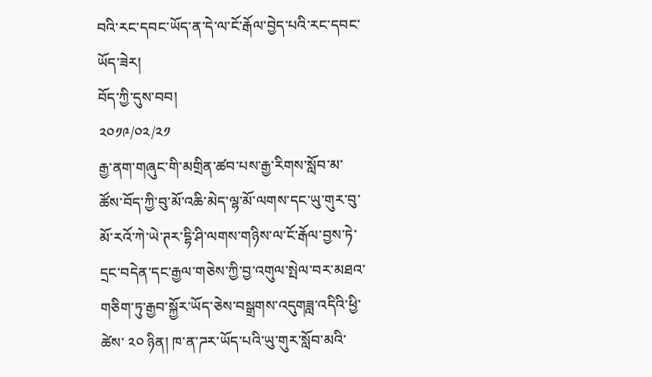བའི་རང་དབང་ཡོད་ན་དེ་ལ་ངོ་རྒོལ་བྱེད་པའི་རང་དབང་ཡོད་ཟེར།
བོད་ཀྱི་དུས་བབ།
༢༠༡༩/༠༢/༢༡
རྒྱ་ནག་གཞུང་གི་མགྲིན་ཚབ་པས་རྒྱ་རིགས་སློབ་མ་ཚོས་བོད་ཀྱི་བུ་མོ་འཆི་མེད་ལྷ་མོ་ལགས་དང་ཡུ་གུར་བུ་མོ་རའོ་ཀེ་ཡེ་ཊར་དྷི་ཤི་ལགས་གཉིས་ལ་ངོ་རྒོལ་བྱས་ཏེ་དྲང་བདེན་དང་རྒྱལ་གཅེས་ཀྱི་བྱ་འགུལ་སྤེལ་བར་མཐའ་གཅིག་ཏུ་རྒྱབ་སྐྱོར་ཡོད་ཅེས་བསྒྲགས་འདུགཟླ་འདིའི་ཕྱི་ཚེས་ ༢༠ ཉིན། ཁ་ན་ཌར་ཡོད་པའི་ཡུ་གུར་སློབ་མའི་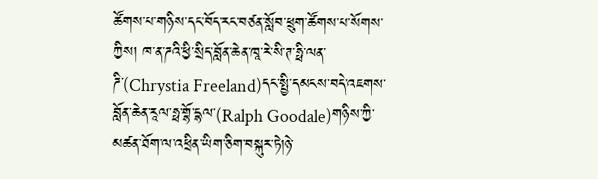ཚོགས་པ་གཉིས་དང་བོད་རང་བཙན་སློབ་ཕྲུག་ཚོགས་པ་སོགས་ཀྱིས། ཁ་ན་ཌའི་ཕྱི་སྲིད་བློན་ཆེན་ཁཱ་རེ་སི་ཊ་ཧྥི་ལན་ཌི་(Chrystia Freeland)དང་སྤྱི་དམངས་བདེ་འཇགས་བློན་ཆེན་རཱལ་ཧྥ་གྷོ་དྷལ་(Ralph Goodale)གཉིས་ཀྱི་མཚན་ཐོག་ལ་འཕྲིན་ཡིག་ཅིག་བསྐུར་ཏེ།ཉེ་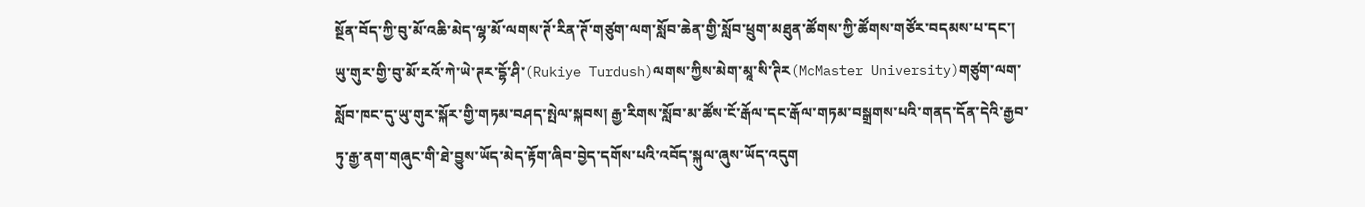སྔོན་བོད་ཀྱི་བུ་མོ་འཆི་མེད་ལྷ་མོ་ལགས་ཊོ་རིན་ཊོ་གཙུག་ལག་སློབ་ཆེན་གྱི་སློབ་ཕྲུག་མཐུན་ཚོགས་ཀྱི་ཚོགས་གཙོར་བདམས་པ་དང་། ཡུ་གུར་གྱི་བུ་མོ་རའོ་ཀེ་ཡེ་ཊར་དྷོ་ཤི་(Rukiye Turdush)ལགས་ཀྱིས་མེག་མཱ་སི་ཊིར(McMaster University)གཙུག་ལག་སློབ་ཁང་དུ་ཡུ་གུར་སྐོར་གྱི་གཏམ་བཤད་སྤེལ་སྐབས། རྒྱ་རིགས་སློབ་མ་ཚོས་ངོ་རྒོལ་དང་རྒོལ་གཏམ་བསྒྲགས་པའི་གནད་དོན་དེའི་རྒྱབ་ཏུ་རྒྱ་ནག་གཞུང་གི་ཐེ་བྱུས་ཡོད་མེད་རྟོག་ཞིབ་བྱེད་དགོས་པའི་འབོད་སྐུལ་ཞུས་ཡོད་འདུག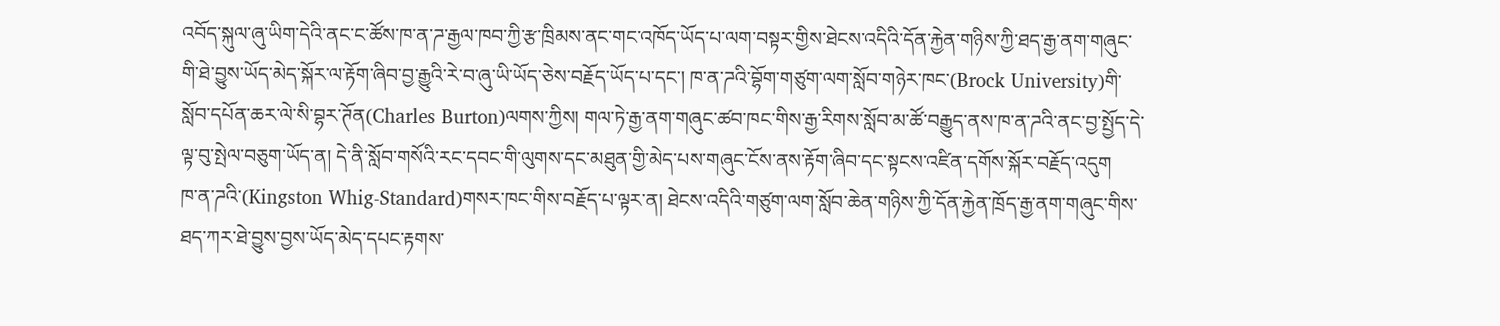འབོད་སྐུལ་ཞུ་ཡིག་དེའི་ནང་ང་ཚོས་ཁ་ན་ཌ་རྒྱལ་ཁབ་ཀྱི་རྩ་ཁྲིམས་ནང་གང་འཁོད་ཡོད་པ་ལག་བསྟར་གྱིས་ཐེངས་འདིའི་དོན་རྐྱེན་གཉིས་ཀྱི་ཐད་རྒྱ་ནག་གཞུང་གི་ཐེ་བྱུས་ཡོད་མེད་སྐོར་ལ་རྟོག་ཞིབ་བྱ་རྒྱུའི་རེ་བ་ཞུ་ཡི་ཡོད་ཅེས་བརྗོད་ཡོད་པ་དང་། ཁ་ན་ཌའི་བྷོག་གཙུག་ལག་སློབ་གཉེར་ཁང་(Brock University)གི་སློབ་དཔོན་ཆར་ལེ་སི་བྷར་ཊོན(Charles Burton)ལགས་ཀྱིས། གལ་ཏེ་རྒྱ་ནག་གཞུང་ཚབ་ཁང་གིས་རྒྱ་རིགས་སློབ་མ་ཚོ་བརྒྱུད་ནས་ཁ་ན་ཌའི་ནང་བྱ་སྤྱོད་དེ་ལྟ་བུ་སྤེལ་བཅུག་ཡོད་ན། དེ་ནི་སློབ་གསོའི་རང་དབང་གི་ལུགས་དང་མཐུན་གྱི་མེད་པས་གཞུང་ངོས་ནས་རྟོག་ཞིབ་དང་སྟངས་འཛིན་དགོས་སྐོར་བརྗོད་འདུག
ཁ་ན་ཌའི་(Kingston Whig-Standard)གསར་ཁང་གིས་བརྗོད་པ་ལྟར་ན། ཐེངས་འདིའི་གཙུག་ལག་སློབ་ཆེན་གཉིས་ཀྱི་དོན་རྐྱེན་ཁྲོད་རྒྱ་ནག་གཞུང་གིས་ཐད་ཀར་ཐེ་བྱུས་བྱས་ཡོད་མེད་དཔང་རྟགས་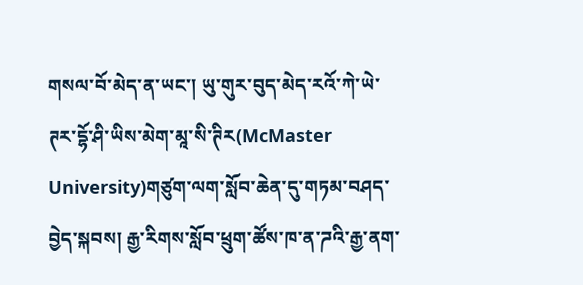གསལ་བོ་མེད་ན་ཡང་། ཡུ་གུར་བུད་མེད་རའོ་ཀེ་ཡེ་ཊར་དྷོ་ཤི་ཡིས་མེག་མཱ་སི་ཊིར(McMaster University)གཙུག་ལག་སློབ་ཆེན་དུ་གཏམ་བཤད་བྱེད་སྐབས། རྒྱ་རིགས་སློབ་ཕྲུག་ཚོས་ཁ་ན་ཌའི་རྒྱ་ནག་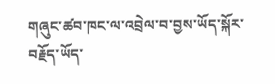གཞུང་ཚབ་ཁང་ལ་འབྲེལ་བ་བྱས་ཡོད་སྐོར་བརྗོད་ཡོད་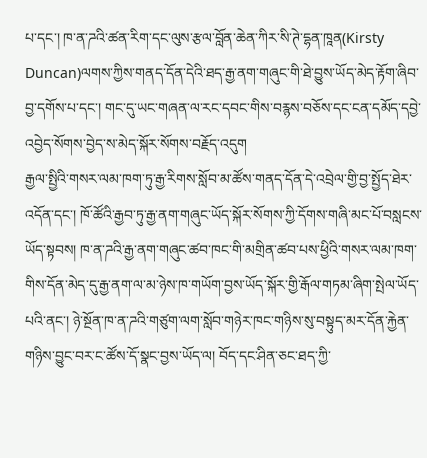པ་དང་། ཁ་ན་ཌའི་ཚན་རིག་དང་ལུས་རྩལ་བློན་ཆེན་ཀིར་སི་ཊེ་དྷན་ཁཱན(Kirsty Duncan)ལགས་ཀྱིས་གནད་དོན་དེའི་ཐད་རྒྱ་ནག་གཞུང་གི་ཐེ་བྱུས་ཡོད་མེད་རྟོག་ཞིབ་བྱ་དགོས་པ་དང་། གང་དུ་ཡང་གཞན་ལ་རང་དབང་གིས་བརྙས་བཅོས་དང་ངན་དམོད་དབྱེ་འབྱེད་སོགས་བྱེད་ས་མེད་སྐོར་སོགས་བརྗོད་འདུག
རྒྱལ་སྤྱིའི་གསར་ལམ་ཁག་ཏུ་རྒྱ་རིགས་སློབ་མ་ཚོས་གནད་དོན་དེ་འབྲེལ་གྱི་བྱ་སྤྱོད་ཐེར་འདོན་དང་། ཁོ་ཚོའི་རྒྱབ་ཏུ་རྒྱ་ནག་གཞུང་ཡོད་སྐོར་སོགས་ཀྱི་དོགས་གཞི་མང་པོ་བསླངས་ཡོད་སྟབས། ཁ་ན་ཌའི་རྒྱ་ནག་གཞུང་ཚབ་ཁང་གི་མགྲིན་ཚབ་པས་ཕྱིའི་གསར་ལམ་ཁག་གིས་དོན་མེད་དུ་རྒྱ་ནག་ལ་མ་ཉེས་ཁ་གཡོག་བྱས་ཡོད་སྐོར་གྱི་རྒོལ་གཏམ་ཞིག་སྤེལ་ཡོད་པའི་ནང་། ཉེ་སྔོན་ཁ་ན་ཌའི་གཙུག་ལག་སློབ་གཉེར་ཁང་གཉིས་སུ་བསྟུད་མར་དོན་རྐྱེན་གཉིས་བྱུང་བར་ང་ཚོས་དོ་སྣང་བྱས་ཡོད་ལ། བོད་དང་ཤིན་ཅང་ཐད་ཀྱི་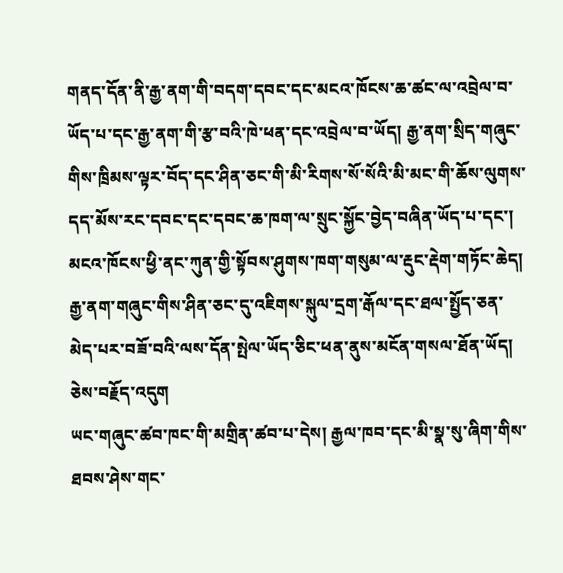གནད་དོན་ནི་རྒྱ་ནག་གི་བདག་དབང་དང་མངའ་ཁོངས་ཆ་ཚང་ལ་འབྲེལ་བ་ཡོད་པ་དང་རྒྱ་ནག་གི་རྩ་བའི་ཁེ་ཕན་དང་འབྲེལ་བ་ཡོད། རྒྱ་ནག་སྲིད་གཞུང་གིས་ཁྲིམས་ལྟར་བོད་དང་ཤིན་ཅང་གི་མི་རིགས་སོ་སོའི་མི་མང་གི་ཆོས་ལུགས་དད་མོས་རང་དབང་དང་དབང་ཆ་ཁག་ལ་སྲུང་སྐྱོང་བྱེད་བཞིན་ཡོད་པ་དང་། མངའ་ཁོངས་ཕྱི་ནང་ཀུན་གྱི་སྟོབས་ཤུགས་ཁག་གསུམ་ལ་རྡུང་རྡེག་གཏོང་ཆེད། རྒྱ་ནག་གཞུང་གིས་ཤིན་ཅང་དུ་འཇིགས་སྐུལ་དྲག་རྒོལ་དང་ཐལ་སྤྱོད་ཅན་མེད་པར་བཟོ་བའི་ལས་དོན་སྤེལ་ཡོད་ཅིང་ཕན་ནུས་མངོན་གསལ་ཐོན་ཡོད། ཅེས་བརྗོད་འདུག
ཡང་གཞུང་ཚབ་ཁང་གི་མགྲིན་ཚབ་པ་དེས། རྒྱལ་ཁབ་དང་མི་སྣ་སུ་ཞིག་གིས་ཐབས་ཤེས་གང་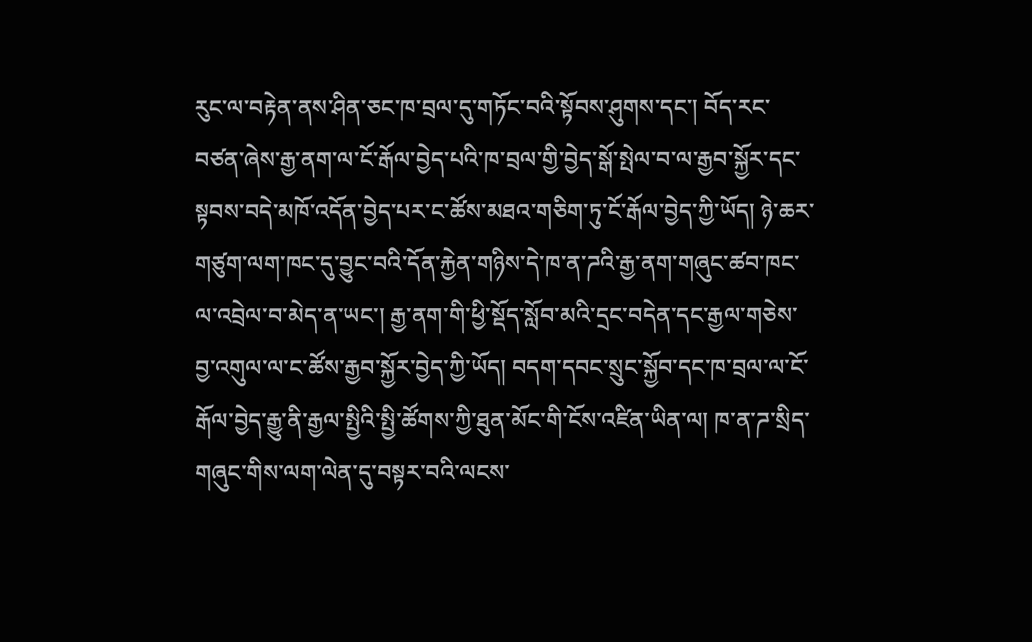རུང་ལ་བརྟེན་ནས་ཤིན་ཅང་ཁ་བྲལ་དུ་གཏོང་བའི་སྟོབས་ཤུགས་དང་། བོད་རང་བཙན་ཞེས་རྒྱ་ནག་ལ་ངོ་རྒོལ་བྱེད་པའི་ཁ་བྲལ་གྱི་བྱེད་སྒོ་སྤེལ་བ་ལ་རྒྱབ་སྐྱོར་དང་སྟབས་བདེ་མཁོ་འདོན་བྱེད་པར་ང་ཚོས་མཐའ་གཅིག་ཏུ་ངོ་རྒོལ་བྱེད་ཀྱི་ཡོད། ཉེ་ཆར་གཙུག་ལག་ཁང་དུ་བྱུང་བའི་དོན་རྐྱེན་གཉིས་དེ་ཁ་ན་ཌའི་རྒྱ་ནག་གཞུང་ཚབ་ཁང་ལ་འབྲེལ་བ་མེད་ན་ཡང་། རྒྱ་ནག་གི་ཕྱི་སྡོད་སློབ་མའི་དྲང་བདེན་དང་རྒྱལ་གཅེས་བྱ་འགུལ་ལ་ང་ཚོས་རྒྱབ་སྐྱོར་བྱེད་ཀྱི་ཡོད། བདག་དབང་སྲུང་སྐྱོབ་དང་ཁ་བྲལ་ལ་ངོ་རྒོལ་བྱེད་རྒྱུ་ནི་རྒྱལ་སྤྱིའི་སྤྱི་ཚོགས་ཀྱི་ཐུན་མོང་གི་ངོས་འཛིན་ཡིན་ལ། ཁ་ན་ཌ་སྲིད་གཞུང་གིས་ལག་ལེན་དུ་བསྟར་བའི་ལངས་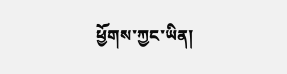ཕྱོགས་ཀྱང་ཡིན།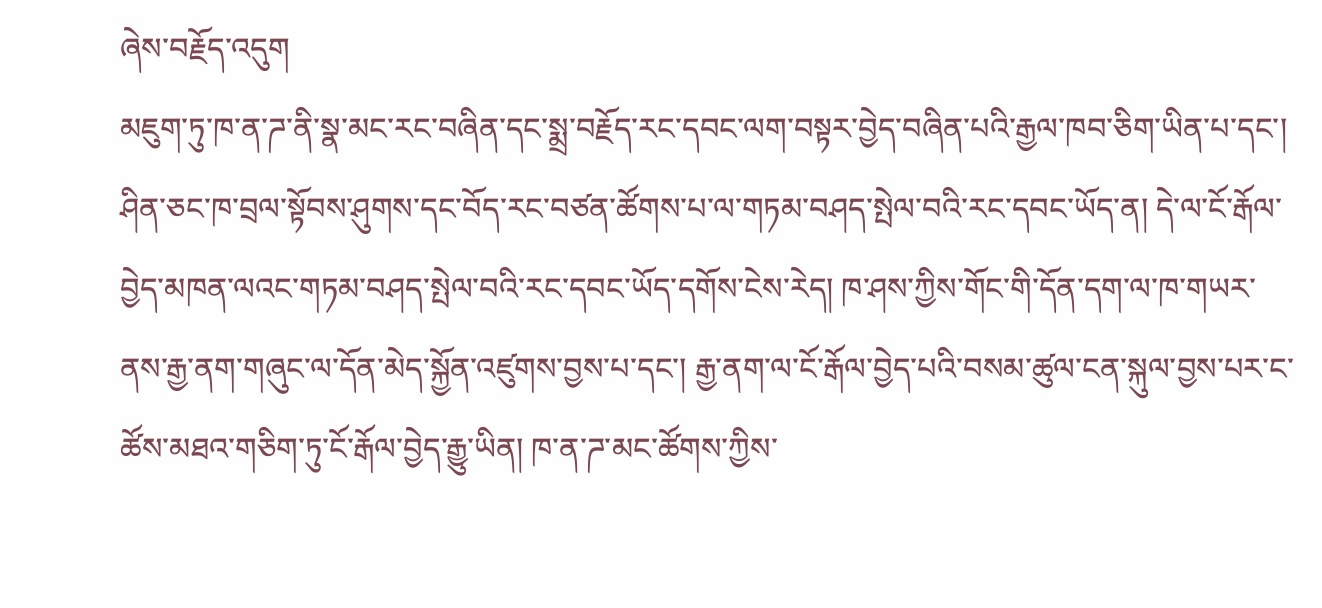ཞེས་བརྗོད་འདུག
མཇུག་ཏུ་ཁ་ན་ཌ་ནི་སྣ་མང་རང་བཞིན་དང་སྨྲ་བརྗོད་རང་དབང་ལག་བསྟར་བྱེད་བཞིན་པའི་རྒྱལ་ཁབ་ཅིག་ཡིན་པ་དང་།  ཤིན་ཅང་ཁ་བྲལ་སྟོབས་ཤུགས་དང་བོད་རང་བཙན་ཚོགས་པ་ལ་གཏམ་བཤད་སྤེལ་བའི་རང་དབང་ཡོད་ན། དེ་ལ་ངོ་རྒོལ་བྱེད་མཁན་ལའང་གཏམ་བཤད་སྤེལ་བའི་རང་དབང་ཡོད་དགོས་ངེས་རེད། ཁ་ཤས་ཀྱིས་གོང་གི་དོན་དག་ལ་ཁ་གཡར་ནས་རྒྱ་ནག་གཞུང་ལ་དོན་མེད་སྐྱོན་འཛུགས་བྱས་པ་དང་། རྒྱ་ནག་ལ་ངོ་རྒོལ་བྱེད་པའི་བསམ་ཚུལ་ངན་སྐུལ་བྱས་པར་ང་ཚོས་མཐའ་གཅིག་ཏུ་ངོ་རྒོལ་བྱེད་རྒྱུ་ཡིན། ཁ་ན་ཌ་མང་ཚོགས་ཀྱིས་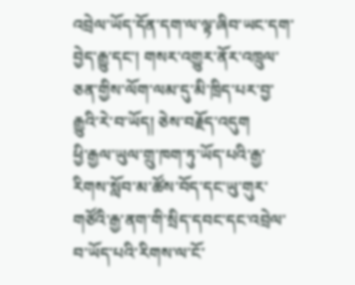འབྲེལ་ཡོད་དོན་དག་ལ་ལྟ་ཞིབ་ཡང་དག་བྱེད་རྒྱུ་དང་། གསར་འགྱུར་ནོར་འཁྲུལ་ཅན་གྱིས་ལོག་ལམ་དུ་མི་ཁྲིད་པར་བྱ་རྒྱུའི་རེ་བ་ཡོད། ཅེས་བརྗོད་འདུག
ཕྱི་རྒྱལ་ཡུལ་གྲུ་ཁག་ཏུ་ཡོད་པའི་རྒྱ་རིགས་སློབ་མ་ཚོས་བོད་དང་ཡུ་གུར་གཙོའི་རྒྱ་ནག་གི་སྲིད་དབང་དང་འབྲེལ་བ་ཡོད་པའི་རིགས་ལ་ངོ་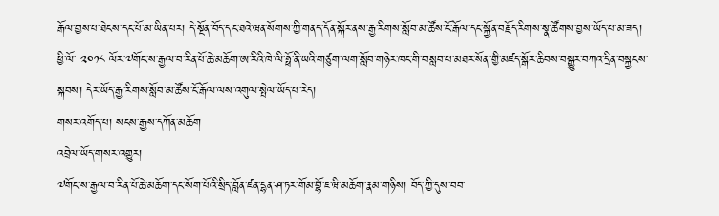རྒོལ་བྱས་པ་ཐེངས་དང་པོ་མ་ཡིན་པར། དེ་སྔོན་བོད་དང་ཐའེ་ཝན་སོགས་ཀྱི་གནད་དོན་སྐོར་ནས་རྒྱ་རིགས་སློབ་མ་ཚོས་ངོ་རྒོལ་དང་སྐྱོན་བརྗོད་རིགས་སྣ་ཚོགས་བྱས་ཡོད་པ་མ་ཟད། ཕྱི་ལོ་ ༢༠༡༨ ལོར་༧གོང་ས་རྒྱལ་བ་རིན་པོ་ཆེ་མཆོག་ཨ་རིའི་ཁེ་ལི་ཧྥོ་ནི་ཡའི་གཙུག་ལག་སློབ་གཉེར་ཁང་གི་བསླབ་པ་མཐར་སོན་གྱི་མཛད་སྒོར་ཆིབས་བསྒྱུར་བཀའ་དྲིན་བསྐྱངས་སྐབས། དེར་ཡོད་རྒྱ་རིགས་སློབ་མ་ཚོས་ངོ་རྒོལ་ལས་འགུལ་སྤེལ་ཡོད་པ་རེད།
གསར་འགོད་པ། སངས་རྒྱས་དཀོན་མཆོག
འབྲེལ་ཡོད་གསར་འགྱུར།
༧གོང་ས་རྒྱལ་བ་རིན་པོ་ཆེ་མཆོག་དང་སོག་པོའི་སྲིད་བློན་ཛན་དྷན་ཤ་ཏར་གོམ་བྷོ་ཇ་ཝི་མཆོག་རྣམ་གཉིས། བོད་ཀྱི་དུས་བབ་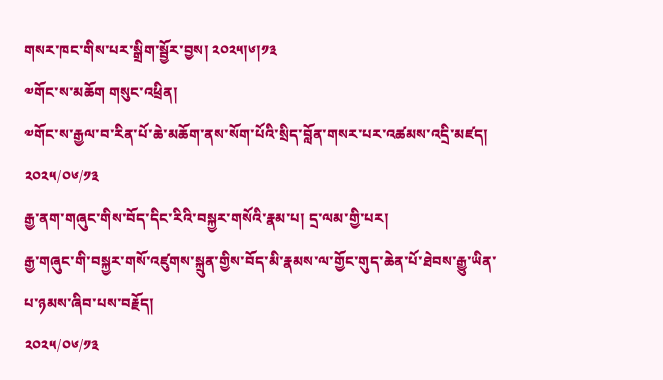གསར་ཁང་གིས་པར་སྒྲིག་སྦྱོར་བྱས། ༢༠༢༥།༦།༡༣
༧གོང་ས་མཆོག གསུང་འཕྲིན།
༧གོང་ས་རྒྱལ་བ་རིན་པོ་ཆེ་མཆོག་ནས་སོག་པོའི་སྲིད་བློན་གསར་པར་འཚམས་འདྲི་མཛད།
༢༠༢༥/༠༦/༡༣
རྒྱ་ནག་གཞུང་གིས་བོད་དིང་རིའི་བསྐྱར་གསོའི་རྣམ་པ། དྲ་ལམ་གྱི་པར།
རྒྱ་གཞུང་གི་བསྐྱར་གསོ་འཛུགས་སྐྲུན་གྱིས་བོད་མི་རྣམས་ལ་གྱོང་གུད་ཆེན་པོ་ཐེབས་རྒྱུ་ཡིན་པ་ཉམས་ཞིབ་པས་བརྗོད།
༢༠༢༥/༠༦/༡༣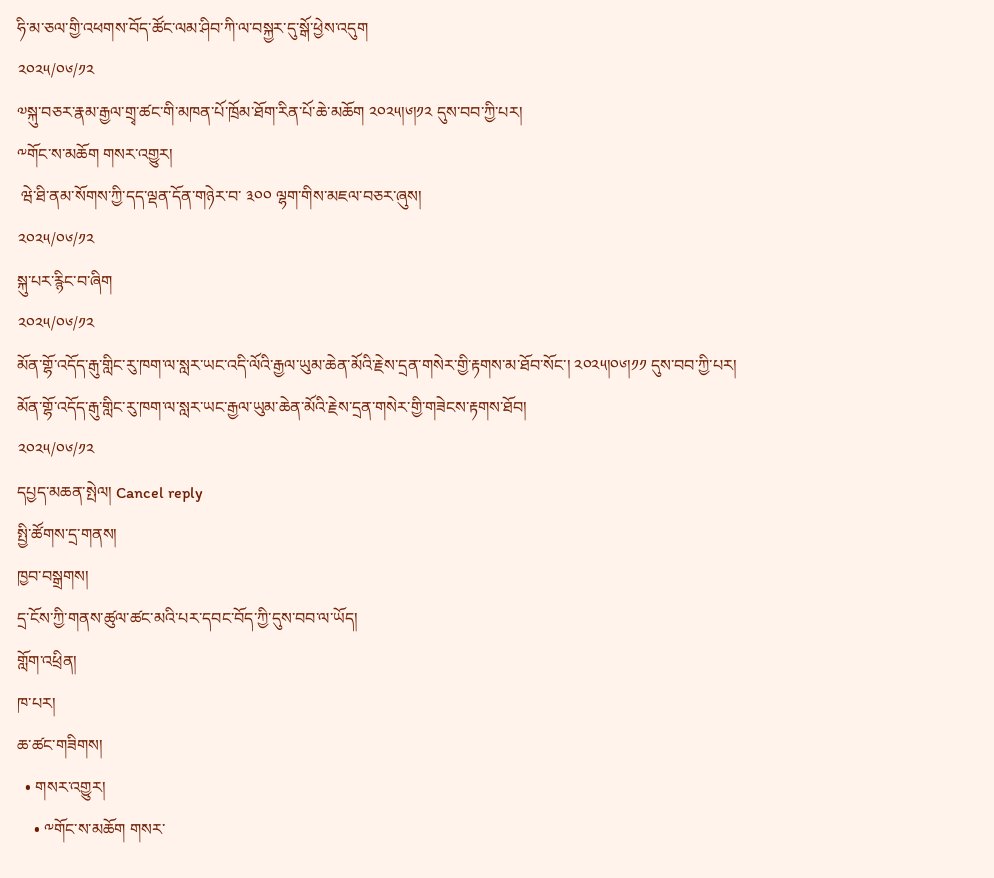ཧི་མ་ཅལ་གྱི་འཕགས་བོད་ཚོང་ལམ་ཤིབ་ཀི་ལ་བསྐྱར་དུ་སྒོ་ཕྱེས་འདུག
༢༠༢༥/༠༦/༡༢
༧སྐུ་བཅར་རྣམ་རྒྱལ་གྲྭ་ཚང་གི་མཁན་པོ་ཁྲོམ་ཐོག་རིན་པོ་ཆེ་མཆོག ༢༠༢༥།༦།༡༢ དུས་བབ་ཀྱི་པར།
༸གོང་ས་མཆོག གསར་འགྱུར།
 ཝེ་ཐི་ནམ་སོགས་ཀྱི་དད་ལྡན་དོན་གཉེར་བ་ ༣༠༠ ལྷག་གིས་མཇལ་བཅར་ཞུས།
༢༠༢༥/༠༦/༡༢
སྐུ་པར་རྙིང་བ་ཞིག
༢༠༢༥/༠༦/༡༢
མོན་གྷོ་འདོད་རྒུ་གླིང་རུ་ཁག་ལ་སླར་ཡང་འདི་ལོའི་རྒྱལ་ཡུམ་ཆེན་མོའི་རྗེས་དྲན་གསེར་གྱི་རྟགས་མ་ཐོབ་སོང་། ༢༠༢༥།༠༦།༡༡ དུས་བབ་ཀྱི་པར།
མོན་གྷོ་འདོད་རྒུ་གླིང་རུ་ཁག་ལ་སླར་ཡང་རྒྱལ་ཡུམ་ཆེན་མོའི་རྗེས་དྲན་གསེར་གྱི་གཟེངས་རྟགས་ཐོབ།
༢༠༢༥/༠༦/༡༢
དཔྱད་མཆན་སྤེལ། Cancel reply
སྤྱི་ཚོགས་དྲ་གནས།
ཁྱབ་བསྒྲགས།
དྲ་ངོས་ཀྱི་གནས་ཚུལ་ཚང་མའི་པར་དབང་བོད་ཀྱི་དུས་བབ་ལ་ཡོད།
གློག་འཕྲིན།
ཁ་པར།
ཆ་ཚང་གཟིགས།
  • གསར་འགྱུར།
    • ༸གོང་ས་མཆོག གསར་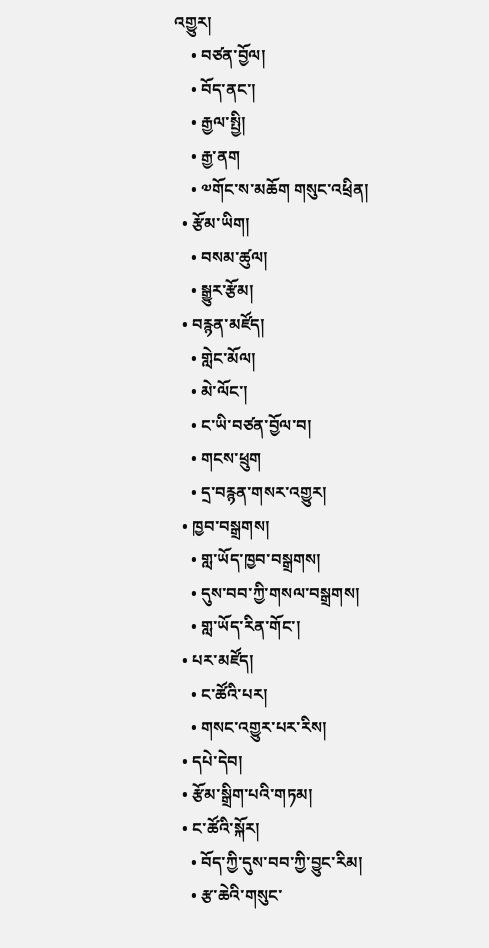འགྱུར།
    • བཙན་བྱོལ།
    • བོད་ནང་།
    • རྒྱལ་སྤྱི།
    • རྒྱ་ནག
    • ༧གོང་ས་མཆོག གསུང་འཕྲིན།
  • རྩོམ་ཡིག།
    • བསམ་ཚུལ།
    • སྒྱུར་རྩོམ།
  • བརྙན་མཛོད།
    • གླེང་མོལ།
    • མེ་ལོང་།
    • ང་ཡི་བཙན་བྱོལ་བ།
    • གངས་ཕྲུག
    • དྲ་བརྙན་གསར་འགྱུར།
  • ཁྱབ་བསྒྲགས།
    • གླ་ཡོད་ཁྱབ་བསྒྲགས།
    • དུས་བབ་ཀྱི་གསལ་བསྒྲགས།
    • གླ་ཡོད་རིན་གོང་།
  • པར་མཛོད།
    • ང་ཚོའི་པར།
    • གསང་འགྱུར་པར་རིས།
  • དཔེ་དེབ།
  • རྩོམ་སྒྲིག་པའི་གཏམ།
  • ང་ཚོའི་སྐོར།
    • བོད་ཀྱི་དུས་བབ་ཀྱི་བྱུང་རིམ།
    • རྩ་ཆེའི་གསུང་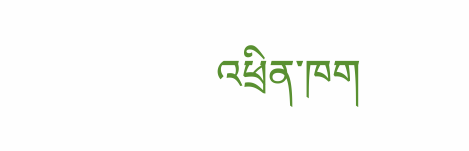འཕྲིན་ཁག